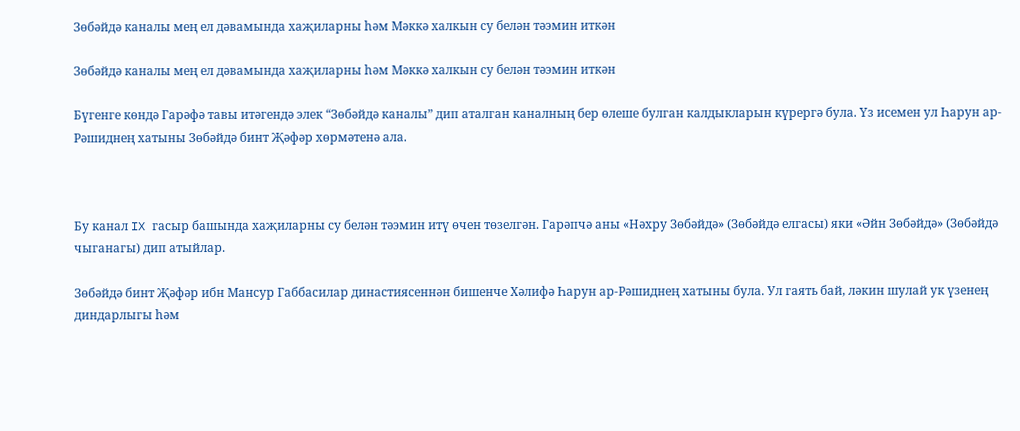Зөбәйдә каналы мең ел дәвамында хаҗиларны һәм Мәккә халкын су белән тәэмин иткән

Зөбәйдә каналы мең ел дәвамында хаҗиларны һәм Мәккә халкын су белән тәэмин иткән

Бүгенге көндә Гарәфә тавы итәгендә элек “Зөбәйдә каналы” дип аталган каналның бер өлеше булган калдыкларын күрергә була. Үз исемен ул Һарун ар-Рәшиднең хатыны Зөбәйдә бинт Җәфәр хөрмәтенә ала.



Бу канал IX гасыр башында хаҗиларны су белән тәэмин итү өчен төзелгән. Гарәпчә аны «Нәхру Зөбәйдә» (Зөбәйдә елгасы) яки «Әйн Зөбәйдә» (Зөбәйдә чыганагы) дип атыйлар.

Зөбәйдә бинт Җәфәр ибн Мансур Габбасилар династиясеннән бишенче Хәлифә Һарун ар-Рәшиднең хатыны була. Ул гаять бай, ләкин шулай ук үзенең диндарлыгы һәм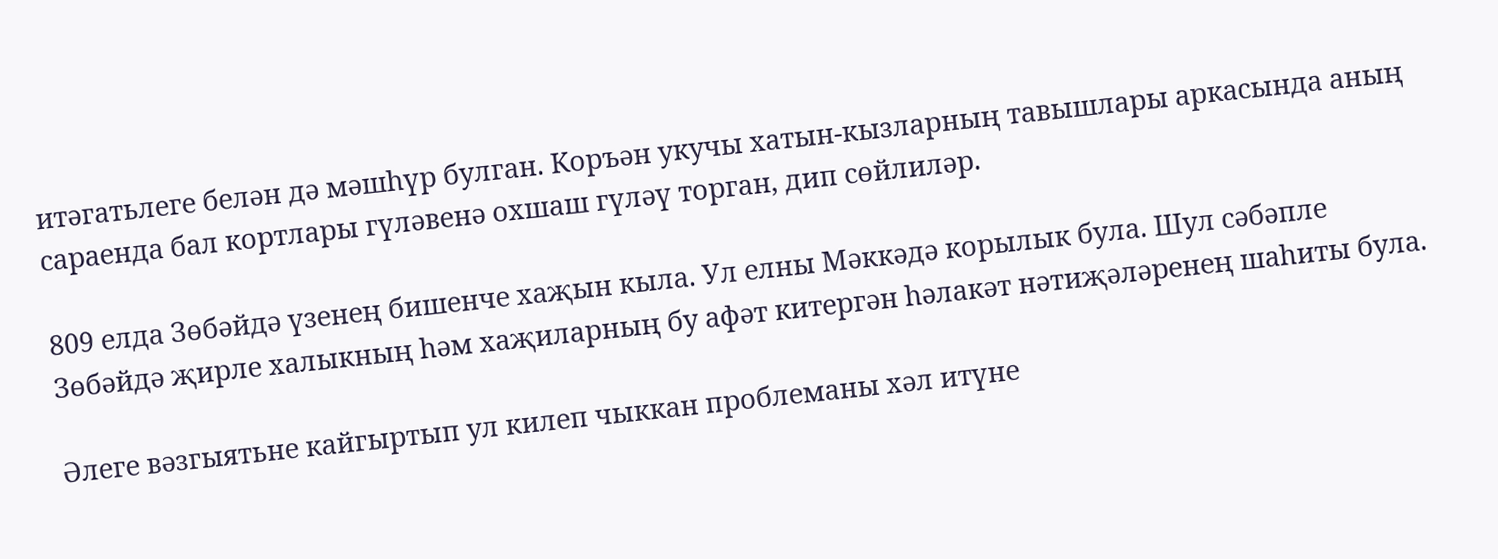итәгатьлеге белән дә мәшһүр булган. Коръән укучы хатын-кызларның тавышлары аркасында аның сараенда бал кортлары гүләвенә охшаш гүләү торган, дип сөйлиләр.

809 елда Зөбәйдә үзенең бишенче хаҗын кыла. Ул елны Мәккәдә корылык була. Шул сәбәпле Зөбәйдә җирле халыкның һәм хаҗиларның бу афәт китергән һәлакәт нәтиҗәләренең шаһиты була.

Әлеге вәзгыятьне кайгыртып ул килеп чыккан проблеманы хәл итүне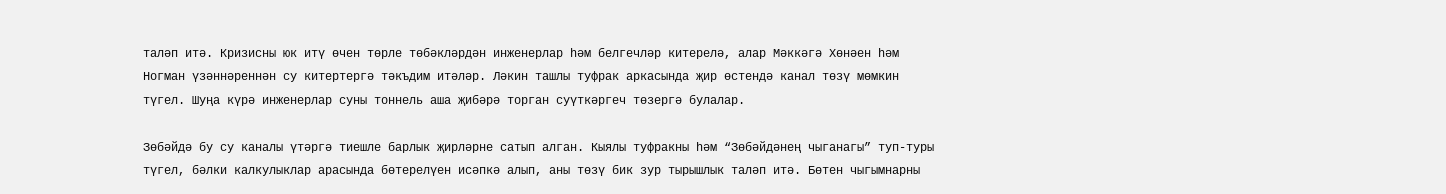таләп итә. Кризисны юк итү өчен төрле төбәкләрдән инженерлар һәм белгечләр китерелә, алар Мәккәгә Хөнәен һәм Ногман үзәннәреннән су китертергә тәкъдим итәләр. Ләкин ташлы туфрак аркасында җир өстендә канал төзү мөмкин түгел. Шуңа күрә инженерлар суны тоннель аша җибәрә торган суүткәргеч төзергә булалар.

Зөбәйдә бу су каналы үтәргә тиешле барлык җирләрне сатып алган. Кыялы туфракны һәм “Зөбәйдәнең чыганагы” туп-туры түгел, бәлки калкулыклар арасында бөтерелүен исәпкә алып, аны төзү бик зур тырышлык таләп итә. Бөтен чыгымнарны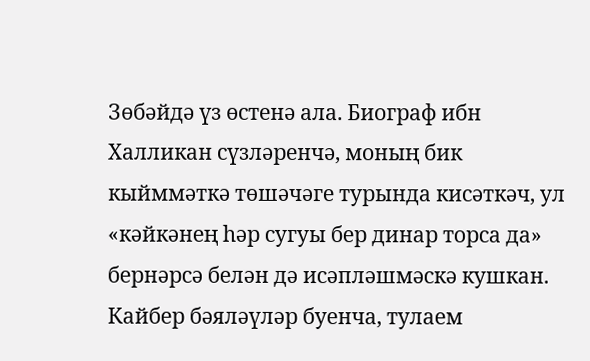Зөбәйдә үз өстенә ала. Биограф ибн Халликан сүзләренчә, моның бик кыйммәткә төшәчәге турында кисәткәч, ул «кәйкәнең һәр сугуы бер динар торса да» бернәрсә белән дә исәпләшмәскә кушкан. Кайбер бәяләүләр буенча, тулаем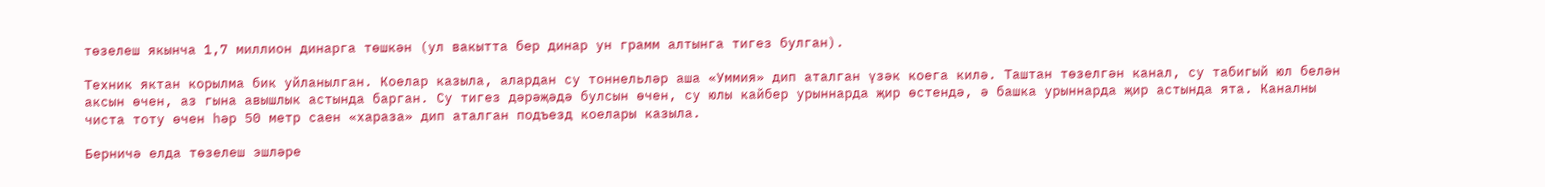төзелеш якынча 1,7 миллион динарга төшкән (ул вакытта бер динар ун грамм алтынга тигез булган).

Техник яктан корылма бик уйланылган. Коелар казыла, алардан су тоннельләр аша «Уммия» дип аталган үзәк коега килә. Таштан төзелгән канал, су табигый юл белән аксын өчен, аз гына авышлык астында барган. Су тигез дәрәҗәдә булсын өчен, су юлы кайбер урыннарда җир өстендә, ә башка урыннарда җир астында ята. Каналны чиста тоту өчен һәр 50 метр саен «хараза» дип аталган подъезд коелары казыла.

Берничә елда төзелеш эшләре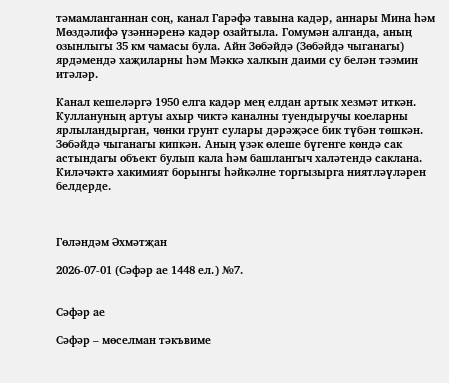тәмамланганнан соң, канал Гарәфә тавына кадәр, аннары Мина һәм Мөздәлифә үзәннәренә кадәр озайтыла. Гомумән алганда, аның озынлыгы 35 км чамасы була. Айн Зөбәйдә (Зөбәйдә чыганагы) ярдәмендә хаҗиларны һәм Мәккә халкын даими су белән тәэмин итәләр.

Канал кешеләргә 1950 елга кадәр мең елдан артык хезмәт иткән. Куллануның артуы ахыр чиктә каналны туендыручы коеларны ярлыландырган, чөнки грунт сулары дәрәҗәсе бик түбән төшкән. Зөбәйдә чыганагы кипкән. Аның үзәк өлеше бүгенге көндә сак астындагы объект булып кала һәм башлангыч халәтендә саклана. Киләчәктә хакимият борынгы һәйкәлне торгызырга ниятләүләрен белдерде.



Гөләндәм Әхмәтҗан

2026-07-01 (Сәфәр ае 1448 ел.) №7.


Сәфәр ае

Сәфәр – мөселман тәкъвиме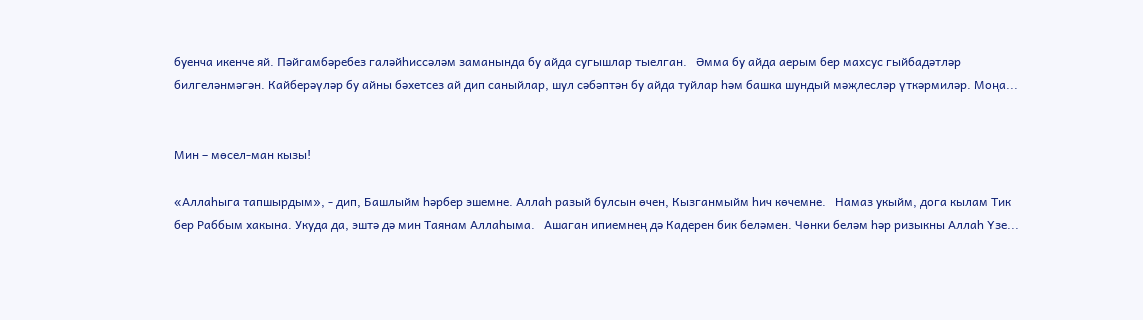буенча икенче яй. Пәйгамбәребез галәйһиссәләм заманында бу айда сугышлар тыелган.   Әмма бу айда аерым бер махсус гыйбадәтләр билгеләнмәгән. Кайберәүләр бу айны бәхетсез ай дип саныйлар, шул сәбәптән бу айда туйлар һәм башка шундый мәҗлесләр үткәрмиләр. Моңа...


Мин – мөсел-ман кызы!

«Аллаһыга тапшырдым», - дип, Башлыйм һәрбер эшемне. Аллаһ разый булсын өчен, Кызганмыйм һич көчемне.   Намаз укыйм, дога кылам Тик бер Раббым хакына. Укуда да, эштә дә мин Таянам Аллаһыма.   Ашаган ипиемнең дә Кадерен бик беләмен. Чөнки беләм һәр ризыкны Аллаһ Үзе...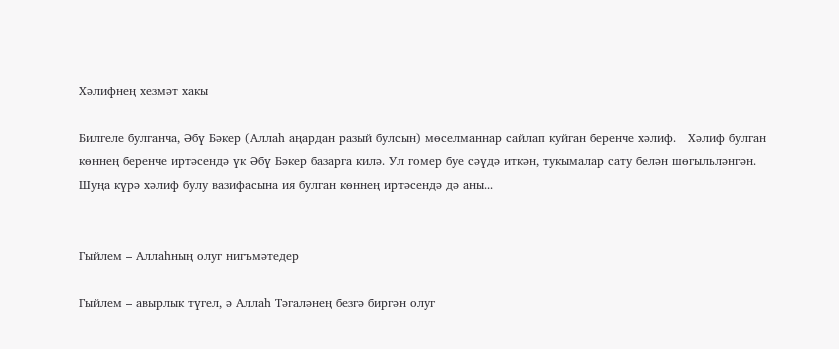Хәлифнең хезмәт хакы

Билгеле булганча, Әбү Бәкер (Аллаһ аңардан разый булсын) мөселманнар сайлап куйган беренче хәлиф.   Хәлиф булган көннең беренче иртәсендә үк Әбү Бәкер базарга килә. Ул гомер буе сәүдә иткән, тукымалар сату белән шөгыльләнгән. Шуңа күрә хәлиф булу вазифасына ия булган көннең иртәсендә дә аны...


Гыйлем – Аллаһның олуг нигъмәтедер

Гыйлем – авырлык түгел, ә Аллаһ Тәгаләнең безгә биргән олуг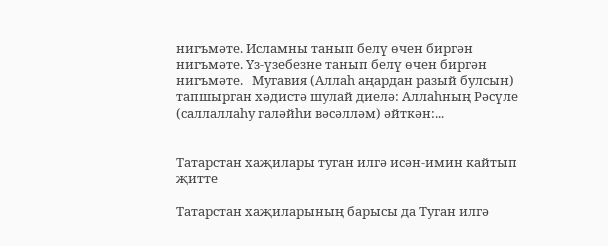нигъмәте. Исламны танып белү өчен биргән нигъмәте. Үз-үзебезне танып белү өчен биргән нигъмәте.   Мугавия (Аллаһ аңардан разый булсын) тапшырган хәдистә шулай диелә: Аллаһның Рәсүле (саллаллаһу галәйһи вәсәлләм) әйткән:...


Татарстан хаҗилары туган илгә исән-имин кайтып җитте

Татарстан хаҗиларының барысы да Туган илгә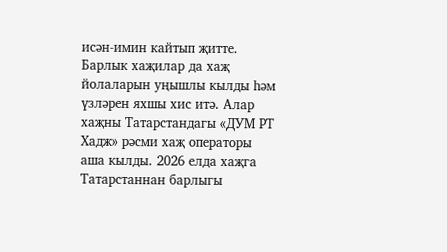исән-имин кайтып җитте. Барлык хаҗилар да хаҗ йолаларын уңышлы кылды һәм үзләрен яхшы хис итә. Алар хаҗны Татарстандагы «ДУМ РТ Хадж» рәсми хаҗ операторы аша кылды. 2026 елда хаҗга Татарстаннан барлыгы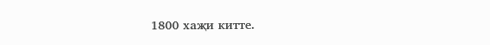1800 хаҗи китте.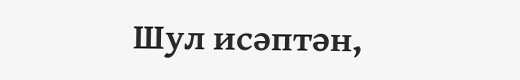Шул исәптән,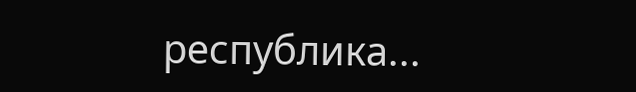республика...